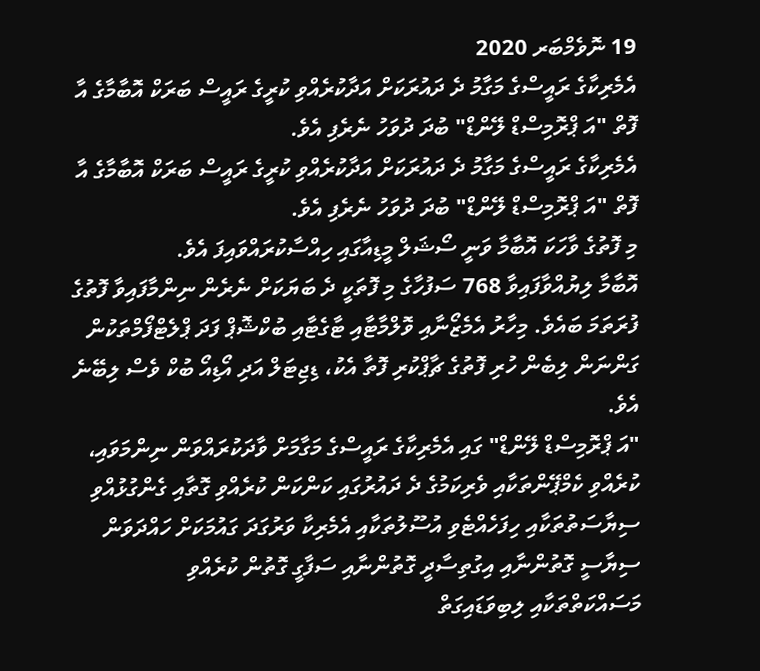19 ނޮވެމްބަރ 2020
އެމެރިކާގެ ރައީސްގެ މަގާމު ދެ ދައުރަކަށް އަދާކުރެއްވި ކުރީގެ ރައީސް ބަރަކް އޮބާމާގެ އާ ފޮތް "އަ ޕްރޮމިސްޑް ލޭންޑް" ބުދަ ދުވަހު ނެރެފި އެވެ.
އެމެރިކާގެ ރައީސްގެ މަގާމު ދެ ދައުރަކަށް އަދާކުރެއްވި ކުރީގެ ރައީސް ބަރަކް އޮބާމާގެ އާ ފޮތް "އަ ޕްރޮމިސްޑް ލޭންޑް" ބުދަ ދުވަހު ނެރެފި އެވެ.
މި ފޮތުގެ ވާހަކަ އޮބާމާ ވަނީ ސޯޝަލް މީޑިއާގައި ހިއްސާކުރައްވައިފަ އެވެ.
އޮބާމާ ލިޔުއްވާފައިވާ 768 ސަފުހާގެ މި ފޮތަކީ ދެ ބަޔަކަށް ނެރެން ނިންމާފައިވާ ފޮތުގެ ފުރަތަމަ ބައެވެ. މިހާރު އެމެޒޯނާއި ވޮލްމާޓާއި ޓާގެޓާއި ބުކްޝޮޕް ފަދަ ޕްލެޓްފޯމްތަކުން ގަންނަން ލިބެން ހުރި ފޮތުގެ ޗާޕްކުރި ފޮތާ އެކު، ޑިޖިޓަލް އަދި އޯޑިއޯ ބުކް ވެސް ލިބޭނެ އެވެ.
"އަ ޕްރޮމިސްޑް ލޭންޑް" ގައި އެމެރިކާގެ ރައީސްގެ މަގާމަށް ވާދަކުރައްވަން ނިންމަވައި، ކުރެއްވި ކެމްޕޭންތަކާއި ވެރިކަމުގެ ދެ ދައުރުގައި ކަންކަން ކުރެއްވި ގޮތާއި ގެންގުޅުއްވި ސިޔާސަތުތަކާއި ހިފަހެއްޓެވި އުސޫލުތަކާއި އެމެރިކާ ވަރުގަދަ ގައުމަކަށް ހައްދަވަން ސިޔާސީ ގޮތުންނާއި އިގުތިސާދީ ގޮތުންނާއި ސަފާގީ ގޮތުން ކުރެއްވި މަސައްކަތްތަކާއި ލިބިވަޑައިގަތް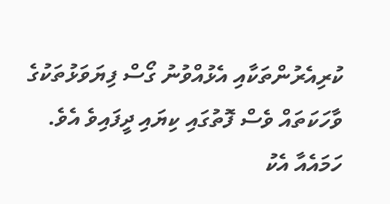ކުރިއެރުންތަކާއި އެޅުއްވުނު ގޯސް ފިޔަވަޅުތަކުގެ ވާހަކަތައް ވެސް ފޮތުގައި ކިޔައި ދީފައިވެ އެވެ.
ހަމައެއާ އެކު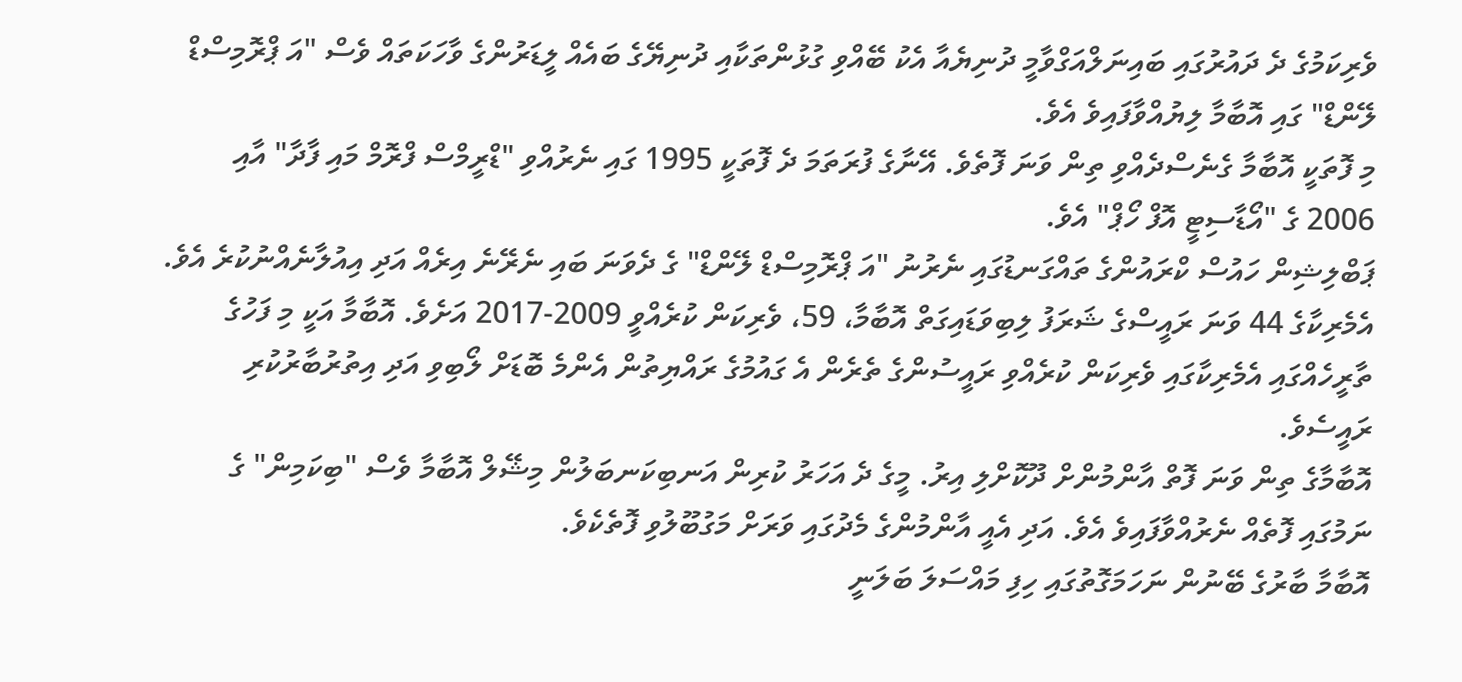ވެރިކަމުގެ ދެ ދައުރުގައި ބައިނަލްއަގްވާމީ ދުނިޔެއާ އެކު ބޭއްވި ގުޅުންތަކާއި ދުނިޔޭގެ ބައެއް ލީޑަރުންގެ ވާހަކަތައް ވެސް "އަ ޕްރޮމިސްޑް ލޭންޑް" ގައި އޮބާމާ ލިޔުއްވާފައިވެ އެވެ.
މި ފޮތަކީ އޮބާމާ ގެނެސްދެއްވި ތިން ވަނަ ފޮތެވެ. އޭނާގެ ފުރަތަމަ ދެ ފޮތަކީ 1995 ގައި ނެރުއްވި "ޑްރީމްސް ފްރޮމް މައި ފާދާ" އާއި 2006 ގެ "އޯޑާސިޓީ އޮފް ހޯޕް" އެވެ.
ޕަބްލިޝިން ހައުސް ކްރައުންގެ ތައްގަނޑުގައި ނެރުނު "އަ ޕްރޮމިސްޑް ލޭންޑް" ގެ ދެވަނަ ބައި ނެރޭނެ އިރެއް އަދި އިއުލާނެއްނުކުރެ އެވެ.
އެމެރިކާގެ 44 ވަނަ ރައީސްގެ ޝަރަފު ލިބިވަޑައިގަތް އޮބާމާ، 59، ވެރިކަން ކުރެއްވީ 2009-2017 އަށެވެ. އޮބާމާ އަކީ މި ފަހުގެ ތާރީހެއްގައި އެމެރިކާގައި ވެރިކަން ކުރެއްވި ރައީސުންގެ ތެރެން އެ ގައުމުގެ ރައްޔިތުން އެންމެ ބޮޑަށް ލޯބިވި އަދި އިތުރުބާރުކުރި ރައީސެވެ.
އޮބާމާގެ ތިން ވަނަ ފޮތް އާންމުންށް ދޫކޮށްލި އިރު. މީގެ ދެ އަހަރު ކުރިން އަނބިކަނބަލުން މިޝޭލް އޮބާމާ ވެސް "ބިކަމިން" ގެ ނަމުގައި ފޮތެއް ނެރުއްވާފައިވެ އެވެ. އަދި އެއީ އާންމުންގެ މެދުގައި ވަރަށް މަގުބޫލުވި ފޮތެކެވެ.
އޮބާމާ ބާރުގެ ބޭނުން ނަހަމަގޮތުގައި ހިފި މައްސަލަ ބަލަނީ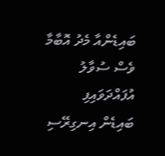ބައިޑެންއާ މެދު އޮބާމާ ވެސް ސުވާލު އުފައްދަވައިފި
ބައިޑެން އިނގިރޭސި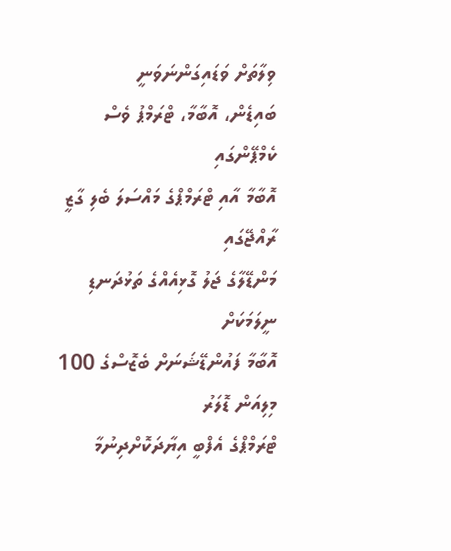ވިލާތަށް ވަޑައިގަންނަވަނީ
ބައިޑެން، އޮބާމާ، ޓްރަމްޕު ވެސް ކެމްޕޭންގައި
އޮބާމާ އާއި ޓްރަމްޕްގެ މައްސަލަ ބެލި ގާޒީ ރާއްޖޭގައި
މަންޑޭލާގެ ޖަލު ގޮޅިއެއްގެ ތަޅުދަނޑި ނީލަމަކަށް
އޮބާމާ ފައުންޑޭޝަނަށް ބެޒޮސްގެ 100 މިލިއަން ޑޮލަރު
ޓްރަމްޕްގެ އެފްބީ އިޔާދަކޮށްދިނުމާ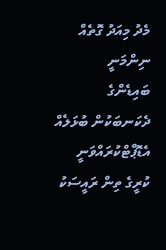މެދު މިއަދު ގޮތެއް ނިންމަނީ
ބައިޑެންގެ ދެކަނބަކުން ބުޅަލެއް އެޑޮޕްޓްކުރައްވަނީ
ކުރީގެ ތިން ރައީސަކު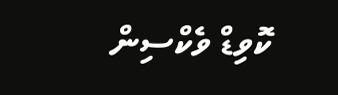ކޮވިޑް ވެކްސިން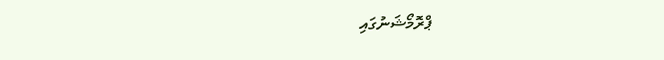ޕްރޮމޯޝަނުގައި